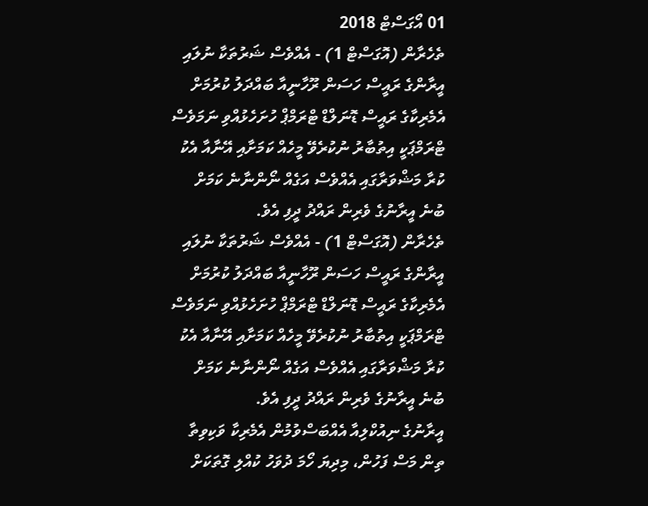01 އޯގަސްޓް 2018
ތެހެރާން (އޮގަސްޓް 1) - އެއްވެސް ޝަރުތަކާ ނުލައި އީރާންގެ ރައީސް ހަސަން ރޫހާނީއާ ބައްދަލު ކުރުމަށް އެމެރިކާގެ ރައީސް ޑޮނަލްޑް ޓްރަމްޕް ހުށަހެޅުއްވި ނަމަވެސް ޓްރަމްޕަކީ އިތުބާރު ނުކުރެވޭ މީހެއް ކަމަށާއި އޭނާއާ އެކު ކުރާ މަޝްވަރާގައި އެއްވެސް އަގެއް ނޯންނާނެ ކަމަށް ބުނެ އީރާނުގެ ވެރިން ރައްދު ދީފި އެވެ.
ތެހެރާން (އޮގަސްޓް 1) - އެއްވެސް ޝަރުތަކާ ނުލައި އީރާންގެ ރައީސް ހަސަން ރޫހާނީއާ ބައްދަލު ކުރުމަށް އެމެރިކާގެ ރައީސް ޑޮނަލްޑް ޓްރަމްޕް ހުށަހެޅުއްވި ނަމަވެސް ޓްރަމްޕަކީ އިތުބާރު ނުކުރެވޭ މީހެއް ކަމަށާއި އޭނާއާ އެކު ކުރާ މަޝްވަރާގައި އެއްވެސް އަގެއް ނޯންނާނެ ކަމަށް ބުނެ އީރާނުގެ ވެރިން ރައްދު ދީފި އެވެ.
އީރާނުގެ ނިއުކްލިއާ އެއްބަސްވުމުން އެމެރިކާ ވަކިވިތާ ތިން މަސް ފަހުން، މިދިޔަ ހޯމަ ދުވަހު ކުއްލި ގޮތަކަށް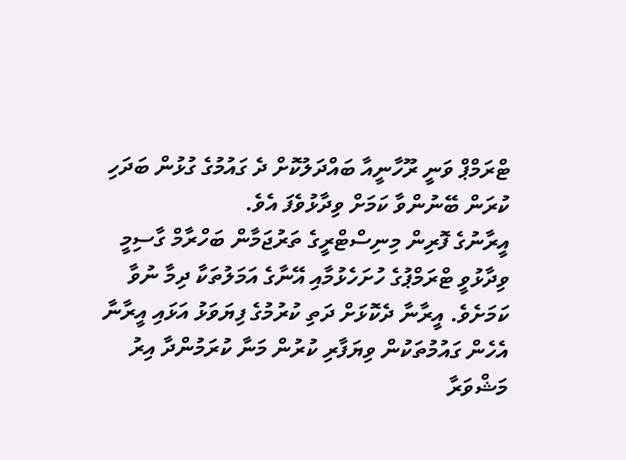ޓްރަމްޕް ވަނީ ރޫހާނީއާ ބައްދަލުކޮށް ދެ ގައުމުގެ ގުޅުން ބަދަހި ކުރަން ބޭނުންވާ ކަމަށް ވިދާޅުވެފަ އެވެ.
އީރާނުގެ ފޮރިން މިނިސްޓްރީގެ ތަރުޖަމާން ބަހްރާމް ގާސިމީ ވިދާޅުވީ ޓްރަމްޕުގެ ހުށަހެޅުމާއި އޭނާގެ އަމަލުތަކާ ދިމާ ނުވާ ކަމަށެވެ. އީރާނާ ދެކޮޅަށް ދަތި ކުރުމުގެ ފިޔަވަޅު އަޅައި އީރާނާ އެހެން ގައުމުތަކުން ވިޔަފާރި ކުރުން މަނާ ކުރަމުންދާ އިރު މަޝްވަރާ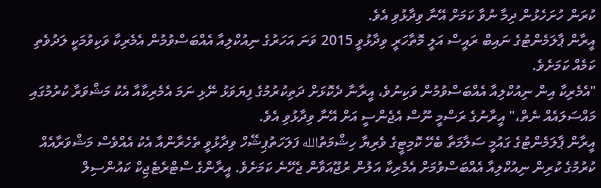ކުރަން ހުށަހެޅުން ދިމާ ނުވާ ކަމަށް އޭނާ ވިދާޅުވި އެވެ.
އީރާން ޕާލަމެންޓުގެ ނައިބް ރައީސް އަލީ މޮތާހަރީ ވިދާޅުވީ 2015 ވަނަ އަހަރުގެ ނިއުކްލިއާ އެއްބަސްވުމުން އެމެރިކާ ވަކިވުމަކީ ލަދުވެތި ކަމެއް ކަމަށެވެ.
"އެމެރިކާ އިން ނިއުކްލިއާ އެއްބަސްވުމުން ވަކިނުވެ، އީރާނާ ދެކޮޅަށް ދަތިކުރުމުގެ ފިޔަވަޅު ނޭޅި ނަމަ އެމެރިކާއާ އެކު މަޝްވަރާ ކުރުމުގައި މައްސަލައެއް ނެތް،" އީރާނުގެ ރަސްމީ ނޫސް އެޖެންސީ އަށް އޭނާ ވިދާޅުވި އެވެ.
އީރާން ޕާލަމެންޓުގެ ގައުމީ ސަލާމަތާ ބެހޭ ކޮމިޓީގެ ވެރިޔާ ހިޝްމަތުالله ފަލަހަތުޕިޝޭހް ވިދާޅުވީ ތެހެރާންއާ އެކު އެއްވެސް މަޝްވަރާއެއް ކުރުމުގެ ކުރިން ނިއުކްލިއާ އެއްބަސްވުމަށް އެމެރިކާ އަލުން ރުޖޫއަވާން ޖެހޭނެ ކަމަށެވެ. އީރާންގެ ސްޓްރެޓެޖިކް ކައުންސިލް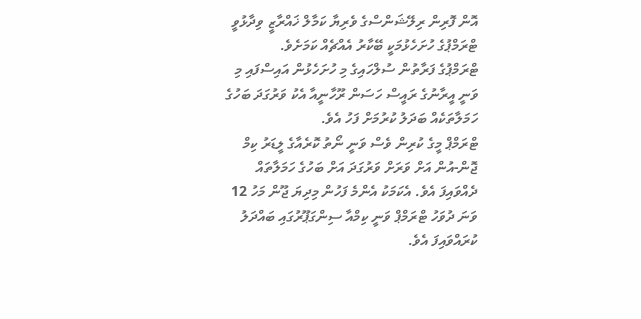އޮން ފޮރިން ރިލޭޝަންސްގެ ވެރިޔާ ކަމާލް ޚައްރާޒީ ވިދާޅުވީ ޓްރަމްޕުގެ ހުށަހެޅުމަކީ ބޭކާރު އެއްޗެއް ކަމަށެވެ.
ޓްރަމްޕުގެ ފަރާތުން ސުލްހައިގެ މި ހުށަހެޅުން އައިސްފައި މި ވަނީ އީރާނުގެ ރައީސް ހަސަން ރޫހާނީއާ އެކު ވަރުގަދަ ބަހުގެ ހަމަލާތަކެއް ބަދަލު ކުރުމަށް ފަހު އެވެ.
ޓްރަމްޕް މީގެ ކުރިން ވެސް ވަނީ ނޯތު ކޮރެއާގެ ލީޑަރު ކިމް ޖޮން-އުން އަށް ވަރަށް ވަރުގަދަ އަށް ބަހުގެ ހަމަލާތައް ދެއްވައިފަ އެވެ. އެކަމަކު އެންމެ ފަހުން މިދިޔަ ޖޫން މަހު 12 ވަނަ ދުވަހު ޓްރަމްޕް ވަނީ ކިމްއާ ސިންގަޕޫރުގައި ބައްދަލު ކުރައްވައިފަ އެވެ.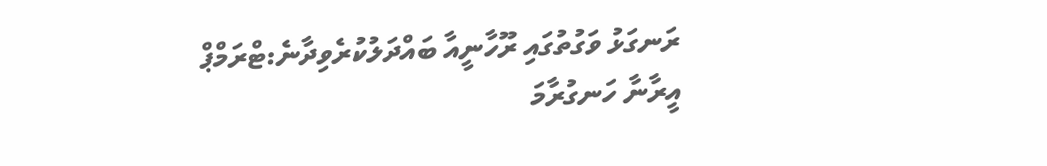ރަނގަޅު ވަގުތުގައި ރޫހާނީއާ ބައްދަލުކުރެވިދާނެ:ޓްރަމްޕް
އީރާނާ ހަނގުރާމަ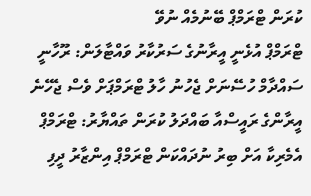ކުރަން ޓްރަމްޕް ބޭނުމެއް ނުވޭ
ޓްރަމްޕް އުޅެނީ އީރާނުގެ ސަރުކާރު ވައްޓާލަން: ރޫހާނީ
ސައްދާމް ހުސޭނަށް ޖެހުނު ހާލު ޓްރަމްޕަށް ވެސް ޖެހޭނެ
އީރާންގެ ރައީސްއާ ބައްދަލު ކުރަން ތައްޔާރު: ޓްރަމްޕް
އެމެރިކާ އަށް ބިރު ނުދައްކަން ޓްރަމްޕް އިންޒާރު ދީފި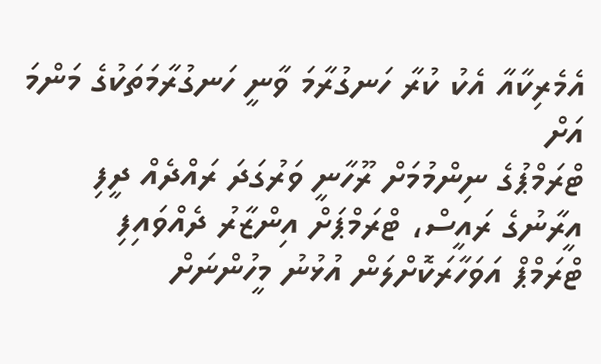އެމެރިކާއާ އެކު ކުރާ ހަނގުރާމަ ވާނީ ހަނގުރާމަތަކުގެ މަންމަ އަށް
ޓްރަމްޕުގެ ނިންމުމަށް ރޫހާނީ ވަރުގަދަ ރައްދެއް ދީފި
އީރާނުގެ ރައީސް، ޓްރަމްޕަށް އިންޒާރު ދެއްވައިފި
ޓްރަމްޕް އަވަހާރަކޮށްލަން އުޅުނު މީހުންނަށް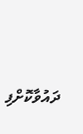ދައުވާކޮށްފި